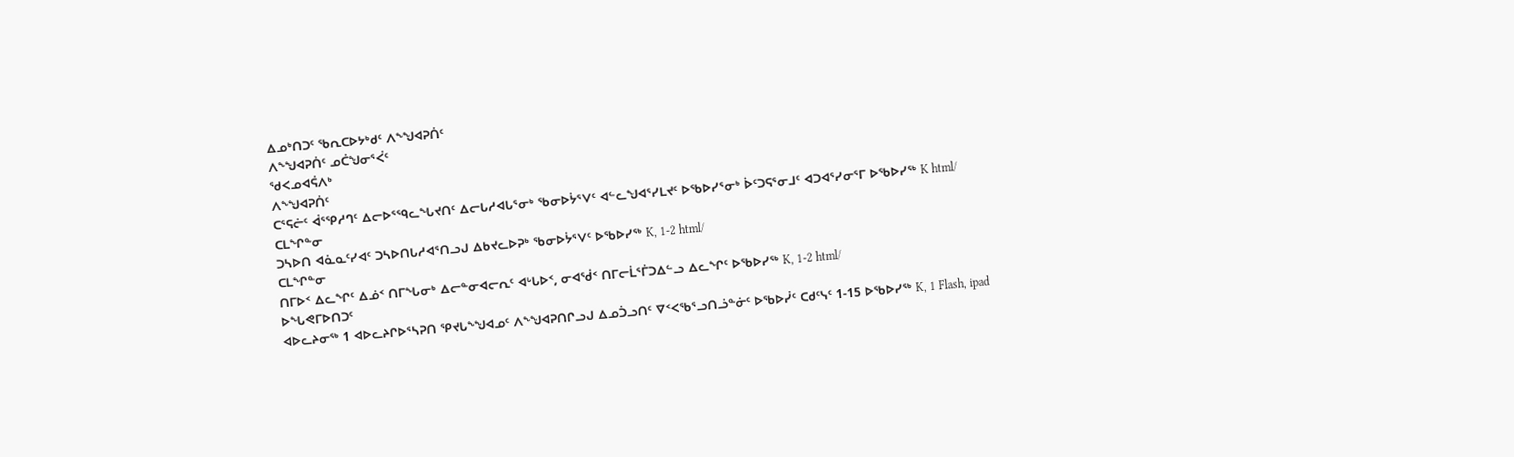ᐃᓄᒃᑎᑐᑦ ᖃᕆᑕᐅᔭᒃᑯᑦ ᐱᖕᖑᐊᕈᑏᑦ
ᐱᖕᖑᐊᕈᑏᑦ ᓄᑖᖑᓂᕐᐹᑦ
ᖁᐸᓄᐊᕌᐱᒃ
ᐱᖕᖑᐊᕈᑏᑦ
ᑕᕐᕋᓖᑦ ᐋᕐᕿᓱᒉᑦ ᐃᓕᐅᕐᙯᓚᖓᔪᑎᑦ ᐃᓕᒐᓱᐊᒐᕐᓂᒃ ᖃᓂᐅᔮᕐᐯᑦ ᐊᓪᓚᖑᐊᕐᓯᒪᔪᑦ ᐅᖃᐅᓯᕐᓂᒃ ᐆᑦᑐᕋᕐᓂᒧᑦ ᐊᑐᐊᕐᓯᓂᕐᒥ ᐅᖃᐅᓯᖅ K html/
ᑕᒪᖏᓐᓂ
ᑐᓴᐅᑎ ᐊᓈᓇᑦᓯᐊᑦ ᑐᓴᐅᑎᒐᓱᐊᕐᑎᓗᒍ ᐃᑲᔪᓚᐅᕈᒃ ᖃᓂᐅᔮᕐᐯᑦ ᐅᖃᐅᓯᖅ K, 1-2 html/
ᑕᒪᖏᓐᓂ
ᑎᒥᐅᑉ ᐃᓚᖏᑦ ᐃᓅᑉ ᑎᒥᖓᓂᒃ ᐃᓕᓐᓂᐊᓕᕆᑦ ᐊᒡᒐᐅᑉ, ᓂᐊᖂᑉ ᑎᒥᓕᒫᕐᒦᑐᐃᓪᓗ ᐃᓚᖏᑦ ᐅᖃᐅᓯᖅ K, 1-2 html/
ᐅᖓᕙᒥᐅᑎᑐᑦ
ᐊᐅᓚᔨᓂᖅ 1 ᐊᐅᓚᔨᒋᐅᕐᓴᕈᑎ ᕿᔪᒐᖕᖑᐊᓄᑦ ᐱᖕᖑᐊᕈᑎᒋᓗᒍ ᐃᓄᑑᓗᑎᑦ ᐁᑉᐸᖃᕐᓗᑎᓘᓐᓃᑦ ᐅᖃᐅᓰᑦ ᑕᑯᑦᓭᑦ 1-15 ᐅᖃᐅᓯᖅ K, 1 Flash, ipad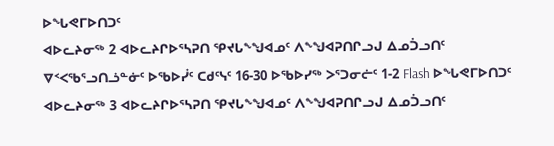ᐅᖓᕙᒥᐅᑎᑐᑦ
ᐊᐅᓚᔨᓂᖅ 2 ᐊᐅᓚᔨᒋᐅᕐᓴᕈᑎ ᕿᔪᒐᖕᖑᐊᓄᑦ ᐱᖕᖑᐊᕈᑎᒋᓗᒍ ᐃᓄᑑᓗᑎᑦ ᐁᑉᐸᖃᕐᓗᑎᓘᓐᓃᑦ ᐅᖃᐅᓰᑦ ᑕᑯᑦᓭᑦ 16-30 ᐅᖃᐅᓯᖅ ᐳᕐᑐᓂᓖᑦ 1-2 Flash ᐅᖓᕙᒥᐅᑎᑐᑦ
ᐊᐅᓚᔨᓂᖅ 3 ᐊᐅᓚᔨᒋᐅᕐᓴᕈᑎ ᕿᔪᒐᖕᖑᐊᓄᑦ ᐱᖕᖑᐊᕈᑎᒋᓗᒍ ᐃᓄᑑᓗᑎᑦ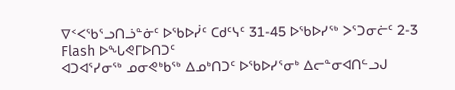ᐁᑉᐸᖃᕐᓗᑎᓘᓐᓃᑦ ᐅᖃᐅᓰᑦ ᑕᑯᑦᓭᑦ 31-45 ᐅᖃᐅᓯᖅ ᐳᕐᑐᓂᓖᑦ 2-3 Flash ᐅᖓᕙᒥᐅᑎᑐᑦ
ᐊᑐᐊᕐᓯᓂᖅ ᓄᓂᕙᒃᑲᖅ ᐃᓄᒃᑎᑐᑦ ᐅᖃᐅᓯᕐᓂᒃ ᐃᓕᓐᓂᐊᑎᓪᓗᒍ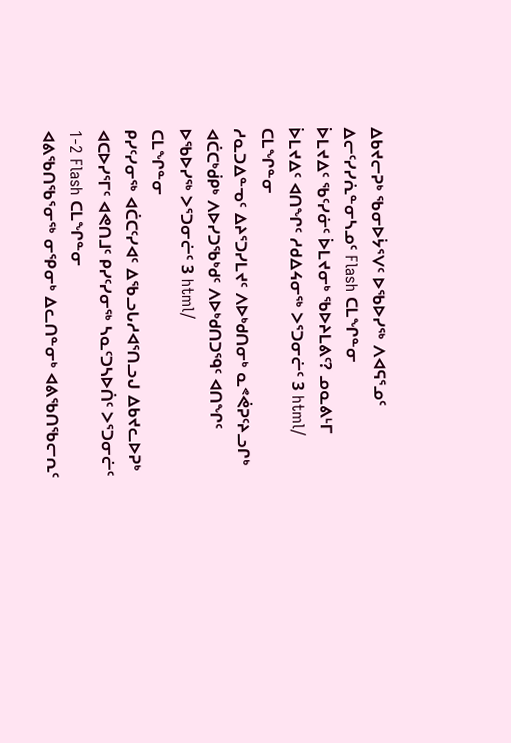ᐃᑲᔪᓕᕈᒃ ᖃᓂᐅᔮᕐᐯᑦ ᐅᖃᐅᓯᖅ ᐱᐊᕋᕐᓄᑦ ᐃᓕᑦᓯᓯᕇᓐᓂᓴᓄᑦ Flash ᑕᒪᖏᓐᓂ
ᐆᒪᔪᐃᑦ ᖃᑦᓯᓃᑦ ᐆᒪᔪᓂᒃ ᖃᐅᔨᒪᕕᑦ? ᓄᓇᕕᒻᒥ ᐆᒪᔪᐃᑦ ᐊᑎᖏᑦ ᓱᑯᐃᔦᓂᖅ ᐳᕐᑐᓂᓖᑦ 3 html/
ᑕᒪᖏᓐᓂ
ᓱᓇᑐᐃᓐᓀᑦ ᐃᔨᕐᑐᓯᒪᔪᑦ ᐱᐅᒃᑯᑎᓂᒃ ᓇᕝᕚᕈᑦᔨᓗᒋᒃ ᐊᑖᑕᒃᑰᑭᒃ ᐱᐅᓯᑐᖃᒃᑯᑦ ᐱᐅᒃᑯᑎᑐᙯᑦ ᐊᑎᖏᑦ ᐅᖃᐅᓯᖅ ᐳᕐᑐᓂᓖᑦ 3 html/
ᑕᒪᖏᓐᓂ
ᑭᓯᑦᓯᓂᖅ ᐊᑖᑕᑦᓯᐊᑦ ᐃᖃᓗᒐᓱᐊᕐᑎᓗᒍ ᐃᑲᔪᓚᐅᕈᒃ ᐊᑕᐅᓯᕐᒥᑦ ᐊᕙᑎᒧᑦ ᑭᓯᑦᓯᓂᖅ ᓴᓇᑦᑐᓴᐅᑏᑦ ᐳᕐᑐᓂᓖᑦ 1-2 Flash ᑕᒪᖏᓐᓂ
ᐊᕕᖃᑎᖃᕐᓂᖅ ᓂᕿᓂᒃ ᐃᓚᑎᓐᓂᒃ ᐊᕕᖃᑎᖃᓕᕆᑦ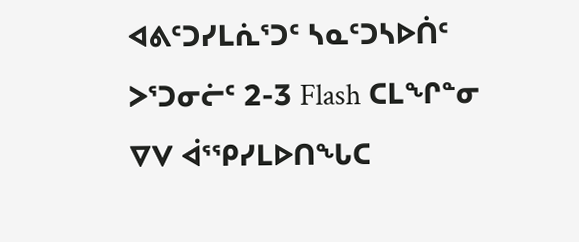ᐊᕕᑦᑐᓯᒪᕇᕐᑐᑦ ᓴᓇᑦᑐᓴᐅᑏᑦ ᐳᕐᑐᓂᓖᑦ 2-3 Flash ᑕᒪᖏᓐᓂ
ᐁᐯ ᐋᕐᕿᓯᒪᐅᑎᖓᑕ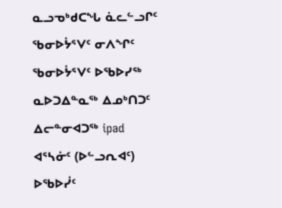ᓇᓗᓀᒃᑯᑕᖓ ᓈᓚᓪᓗᒋᑦ ᖃᓂᐅᔮᕐᐯᑦ ᓂᐱᖏᑦ ᖃᓂᐅᔮᕐᐯᑦ ᐅᖃᐅᓯᖅ ᓇᐅᑐᐃᓐᓇᖅ ᐃᓄᒃᑎᑐᑦ ᐃᓕᓐᓂᐊᑐᖅ ipad
ᐊᕐᓴᓃᑦ (ᐅᓪᓗᕆᐊᑦ) ᐅᖃᐅᓰᑦ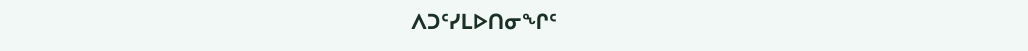ᐱᑐᑦᓯᒪᐅᑎᓂᖏᑦ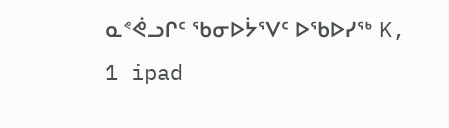ᓇᕝᕚᓗᒋᑦ ᖃᓂᐅᔮᕐᐯᑦ ᐅᖃᐅᓯᖅ K, 1 ipad